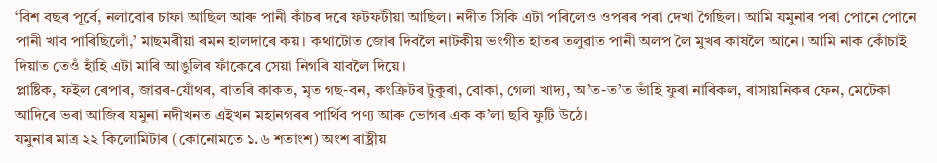‘বিশ বছৰ পূৰ্বে, নলাবোৰ চাফা আছিল আৰু পানী কাঁচৰ দৰে ফটফটীয়া আছিল। নদীত সিকি এটা পৰিলেও ওপৰৰ পৰা দেখা গৈছিল। আমি যমুনাৰ পৰা পোনে পোনে পানী খাব পাৰিছিলোঁ,’ মাছমৰীয়া ৰমন হালদাৰে কয়। কথাটোত জোৰ দিবলৈ নাটকীয় ভংগীত হাতৰ তলুৱাত পানী অলপ লৈ মুখৰ কাষলৈ আনে। আমি নাক কোঁচাই দিয়াত তেওঁ হাঁহি এটা মাৰি আঙুলিৰ ফাঁকেৰে সেয়া নিগৰি যাবলৈ দিয়ে।
প্লাষ্টিক, ফইল ৰেপাৰ, জাৱৰ-যোঁথৰ, বাতৰি কাকত, মৃত গছ-বন, কংক্ৰিটৰ টুকুৰা, বোকা, গেলা খাদ্য, অ’ত-ত’ত ভাঁহি ফুৰা নাৰিকল, ৰাসায়নিকৰ ফেন, মেটেকা আদিৰে ভৰা আজিৰ যমুনা নদীখনত এইখন মহানগৰৰ পাৰ্থিব পণ্য আৰু ভোগৰ এক ক’লা ছবি ফুটি উঠে।
যমুনাৰ মাত্ৰ ২২ কিলোমিটাৰ (কোনোমতে ১.৬ শতাংশ) অংশ ৰাষ্ট্ৰীয়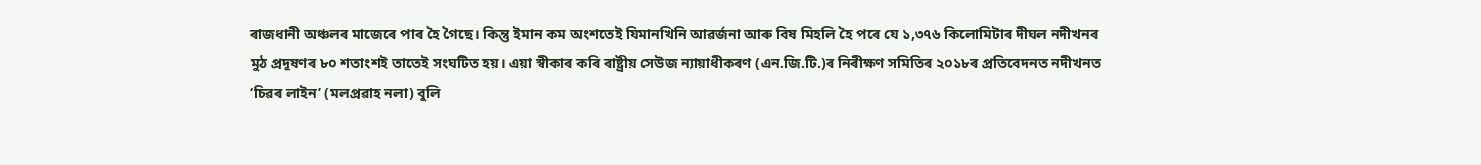ৰাজধানী অঞ্চলৰ মাজেৰে পাৰ হৈ গৈছে। কিন্তু ইমান কম অংশতেই যিমানখিনি আৱৰ্জনা আৰু বিষ মিহলি হৈ পৰে যে ১,৩৭৬ কিলোমিটাৰ দীঘল নদীখনৰ মুঠ প্ৰদূষণৰ ৮০ শতাংশই তাতেই সংঘটিত হয়। এয়া স্বীকাৰ কৰি ৰাষ্ট্ৰীয় সেউজ ন্যায়াধীকৰণ (এন.জি.টি.)ৰ নিৰীক্ষণ সমিতিৰ ২০১৮ৰ প্ৰতিবেদনত নদীখনত ‘চিৱৰ লাইন’ (মলপ্ৰৱাহ নলা) বুলি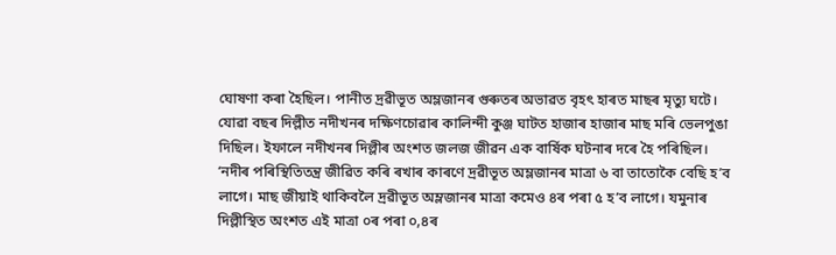ঘোষণা কৰা হৈছিল। পানীত দ্ৰৱীভূত অম্লজানৰ গুৰুতৰ অভাৱত বৃহৎ হাৰত মাছৰ মৃত্যু ঘটে।
যোৱা বছৰ দিল্লীত নদীখনৰ দক্ষিণচোৱাৰ কালিন্দী কুঞ্জ ঘাটত হাজাৰ হাজাৰ মাছ মৰি ভেলপুঙা দিছিল। ইফালে নদীখনৰ দিল্লীৰ অংশত জলজ জীৱন এক বাৰ্ষিক ঘটনাৰ দৰে হৈ পৰিছিল।
‘নদীৰ পৰিস্থিতিতন্ত্ৰ জীৱিত কৰি ৰখাৰ কাৰণে দ্ৰৱীভূত অম্লজানৰ মাত্ৰা ৬ বা তাতোকৈ বেছি হ’ব লাগে। মাছ জীয়াই থাকিবলৈ দ্ৰৱীভূত অম্লজানৰ মাত্ৰা কমেও ৪ৰ পৰা ৫ হ’ব লাগে। যমুনাৰ দিল্লীস্থিত অংশত এই মাত্ৰা ০ৰ পৰা ০,৪ৰ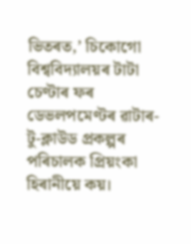ভিতৰত,’ চিকোগো বিশ্ববিদ্যালয়ৰ টাটা চেণ্টাৰ ফৰ ডেভলপমেণ্টৰ ৱাটাৰ-টু-ক্লাউড প্ৰকল্পৰ পৰিচালক প্ৰিয়ংকা হিৰানীয়ে কয়।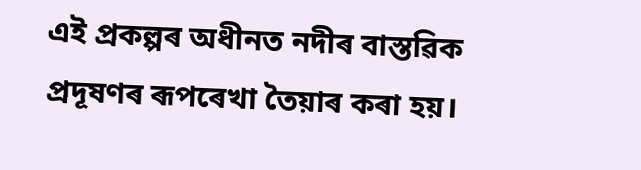এই প্ৰকল্পৰ অধীনত নদীৰ বাস্তৱিক প্ৰদূষণৰ ৰূপৰেখা তৈয়াৰ কৰা হয়।